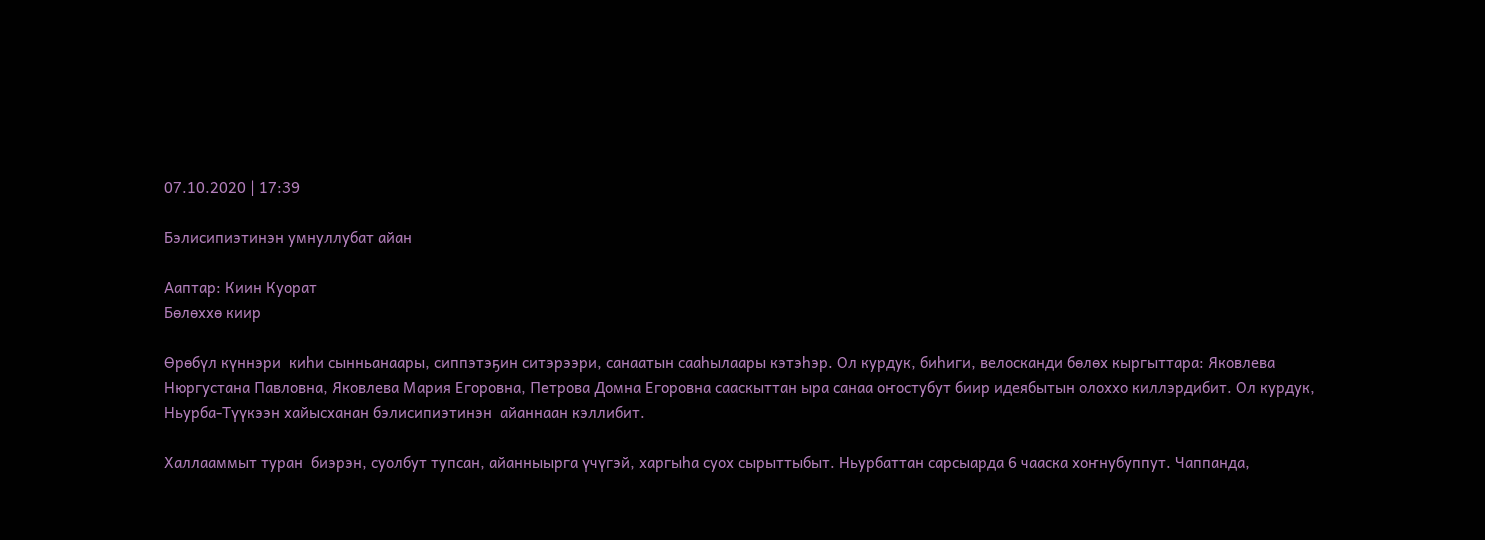07.10.2020 | 17:39

Бэлисипиэтинэн умнуллубат айан

Ааптар: Киин Куорат
Бөлөххө киир

Өрөбүл күннэри  киһи сынньанаары, сиппэтэҕин ситэрээри, санаатын сааһылаары кэтэһэр. Ол курдук, биһиги, велосканди бөлөх кыргыттара: Яковлева Нюргустана Павловна, Яковлева Мария Егоровна, Петрова Домна Егоровна сааскыттан ыра санаа оҥостубут биир идеябытын олоххо киллэрдибит. Ол курдук, Ньурба-Түүкээн хайысханан бэлисипиэтинэн  айаннаан кэллибит.

Халлааммыт туран  биэрэн, суолбут тупсан, айанныырга үчүгэй, харгыһа суох сырыттыбыт. Ньурбаттан сарсыарда 6 чааска хоҥнубуппут. Чаппанда,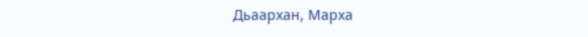Дьаархан, Марха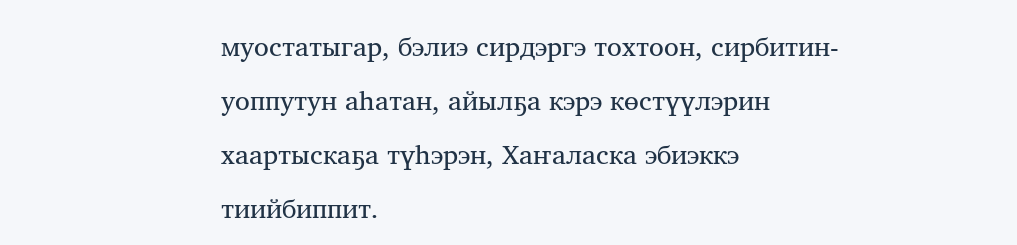муостатыгар, бэлиэ сирдэргэ тохтоон, сирбитин-уоппутун аһатан, айылҕа кэрэ көстүүлэрин хаартыскаҕа түһэрэн, Хаҥаласка эбиэккэ тиийбиппит.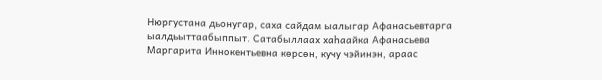Нюргустана дьонугар, саха сайдам ыалыгар Афанасьевтарга ыалдьыттаабыппыт. Сатабыллаах хаһаайка Афанасьева Маргарита Иннокентьевна көрсөн, кучу чэйинэн, араас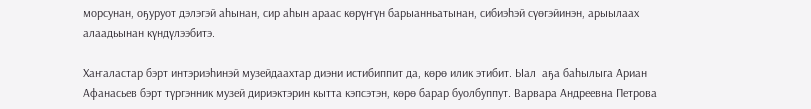морсунан, оҕуруот дэлэгэй аһынан, сир аһын араас көрүҥүн барыанньатынан, сибиэһэй сүөгэйинэн, арыылаах алаадьынан күндүлээбитэ.

Хаҥаластар бэрт интэриэһинэй музейдаахтар диэни истибиппит да, көрө илик этибит. Ыал  аҕа баһылыга Ариан Афанасьев бэрт түргэнник музей дириэктэрин кытта кэпсэтэн, көрө барар буолбуппут. Варвара Андреевна Петрова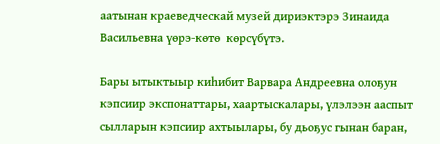аатынан краеведческай музей дириэктэрэ Зинаида Васильевна үөрэ-көтө  көрсүбүтэ.

Бары ытыктыыр киһибит Варвара Андреевна олоҕун кэпсиир экспонаттары, хаартыскалары, үлэлээн ааспыт сылларын кэпсиир ахтыылары, бу дьоҕус гынан баран,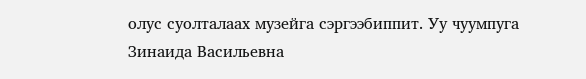олус суолталаах музейга сэргээбиппит. Уу чуумпуга Зинаида Васильевна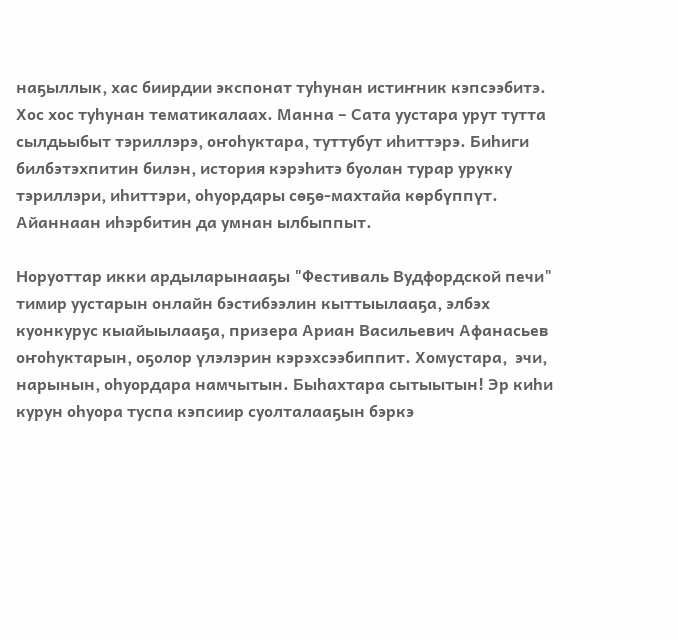наҕыллык, хас биирдии экспонат туһунан истиҥник кэпсээбитэ. Хос хос туһунан тематикалаах. Манна – Сата уустара урут тутта сылдьыбыт тэриллэрэ, оҥоһуктара, туттубут иһиттэрэ. Биһиги билбэтэхпитин билэн, история кэрэһитэ буолан турар урукку тэриллэри, иһиттэри, оһуордары сөҕө-махтайа көрбүппүт. Айаннаан иһэрбитин да умнан ылбыппыт.

Норуоттар икки ардыларынааҕы "Фестиваль Вудфордской печи" тимир уустарын онлайн бэстибээлин кыттыылааҕа, элбэх куонкурус кыайыылааҕа, призера Ариан Васильевич Афанасьев оҥоһуктарын, оҕолор үлэлэрин кэрэхсээбиппит. Хомустара,  эчи, нарынын, оһуордара намчытын. Быһахтара сытыытын! Эр киһи курун оһуора туспа кэпсиир суолталааҕын бэркэ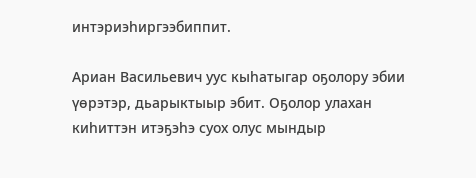интэриэһиргээбиппит.

Ариан Васильевич уус кыһатыгар оҕолору эбии үөрэтэр, дьарыктыыр эбит. Оҕолор улахан киһиттэн итэҕэһэ суох олус мындыр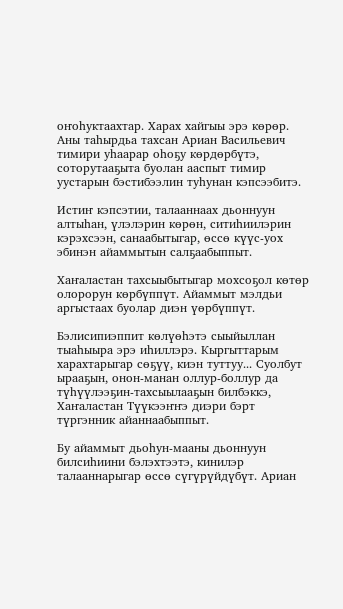оҥоһуктаахтар. Харах хайгыы эрэ көрөр. Аны таһырдьа тахсан Ариан Васильевич тимири уһаарар оһоҕу көрдөрбүтэ, соторутааҕыта буолан ааспыт тимир уустарын бэстибээлин туһунан кэпсээбитэ.

Истиҥ кэпсэтии, талааннаах дьоннуун алтыһан, үлэлэрин көрөн, ситиһиилэрин кэрэхсээн, санаабытыгар, өссө күүс-уох эбинэн айаммытын салҕаабыппыт.

Хаҥаластан тахсыыбытыгар мохсоҕол көтөр олорорун көрбүппүт. Айаммыт мэлдьи аргыстаах буолар диэн үөрбүппүт.

Бэлисипиэппит көлүөһэтэ сыыйыллан тыаһыыра эрэ иһиллэрэ. Кыргыттарым харахтарыгар сөҕүү, киэн туттуу... Суолбут ырааҕын, онон-манан оллур-боллур да түһүүлээҕин-тахсыылааҕын билбэккэ, Хаҥаластан Түүкээҥҥэ диэри бэрт түргэнник айаннаабыппыт.

Бу айаммыт дьоһун-мааны дьоннуун билсиһиини бэлэхтээтэ, кинилэр талааннарыгар өссө сүгүрүйдүбүт. Ариан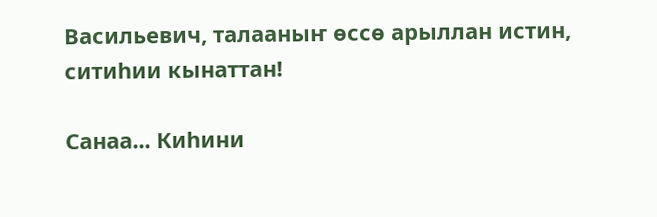Васильевич, талааныҥ өссө арыллан истин, ситиһии кынаттан!

Санаа... Киһини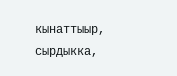кынаттыыр, сырдыкка,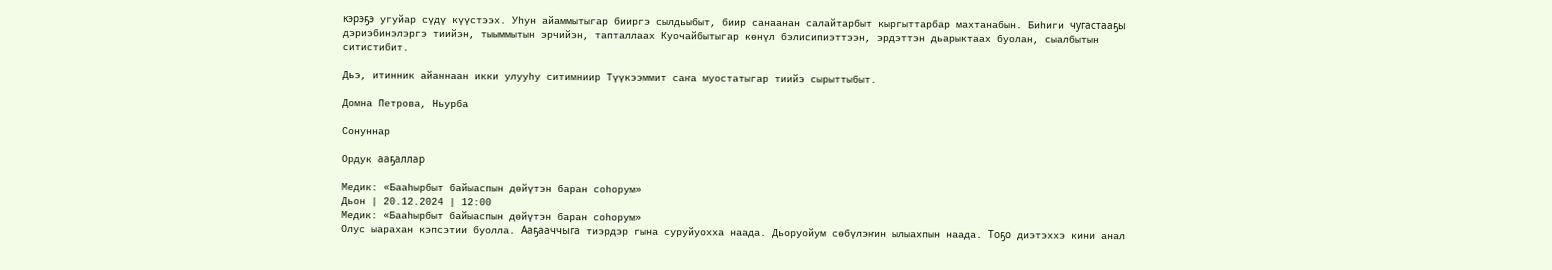кэрэҕэ угуйар сүдү күүстээх. Уһун айаммытыгар бииргэ сылдьыбыт, биир санаанан салайтарбыт кыргыттарбар махтанабын. Биһиги чугастааҕы дэриэбинэлэргэ тиийэн, тыыммытын эрчийэн, тапталлаах Куочайбытыгар көнүл бэлисипиэттээн, эрдэттэн дьарыктаах буолан, сыалбытын ситистибит.

Дьэ, итинник айаннаан икки улууһу ситимниир Түүкээммит саҥа муостатыгар тиийэ сырыттыбыт.

Домна Петрова, Ньурба

Сонуннар

Ордук ааҕаллар

Медик: «Бааһырбыт байыаспын дөйүтэн баран соһорум»
Дьон | 20.12.2024 | 12:00
Медик: «Бааһырбыт байыаспын дөйүтэн баран соһорум»
Олус ыарахан кэпсэтии буолла. Ааҕааччыга тиэрдэр гына суруйуохха наада. Дьоруойум сөбүлэҥин ылыахпын наада. Тоҕо диэтэххэ кини анал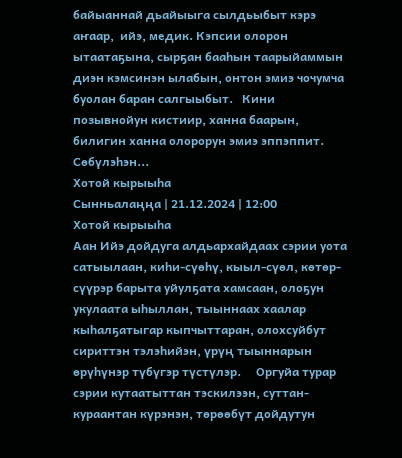байыаннай дьайыыга сылдьыбыт кэрэ аҥаар,  ийэ, медик. Кэпсии олорон ытаатаҕына, сырҕан бааһын таарыйаммын диэн кэмсинэн ылабын, онтон эмиэ чочумча буолан баран салгыыбыт.   Кини позывнойун кистиир, ханна баарын, билигин ханна олорорун эмиэ эппэппит. Сөбүлэһэн...
Хотой кырыыhа
Сынньалаңңа | 21.12.2024 | 12:00
Хотой кырыыhа
Аан Ийэ дойдуга алдьархайдаах сэрии уота сатыылаан, киhи-сүөhү, кыыл-сүөл, көтөр-сүүрэр барыта уйулҕата хамсаан, олоҕун укулаата ыhыллан, тыыннаах хаалар кыhалҕатыгар кыпчыттаран, олохсуйбут сириттэн тэлэhийэн, үрүң тыыннарын өрүhүнэр түбүгэр түстүлэр.     Оргуйа турар сэрии кутаатыттан тэскилээн, суттан-кураантан күрэнэн, төрөөбүт дойдутун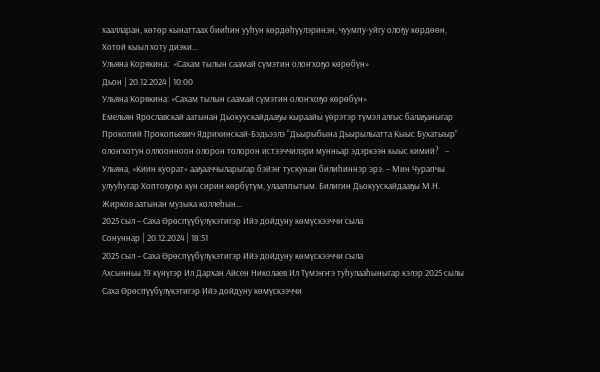хаалларан, көтөр кынаттаах бииhин ууhун көрдөhүүлэринэн, чуумпу-уйгу олоҕу көрдөөн, Хотой кыыл хоту диэки...
Ульяна Корякина:  «Сахам тылын саамай сүмэтин олоҥхоҕо көрөбүн»
Дьон | 20.12.2024 | 10:00
Ульяна Корякина: «Сахам тылын саамай сүмэтин олоҥхоҕо көрөбүн»
Емельян Ярославскай аатынан Дьокуускайдааҕы кыраайы үөрэтэр түмэл алгыс балаҕаныгар Прокопий Прокопьевич Ядрихинскай-Бэдьээлэ “Дьырыбына Дьырылыатта Кыыс Бухатыыр” олоҥхотун оллоонноон олорон толорон истээччилэри мунньар эдэркээн кыыс кимий?   – Ульяна, «Киин куорат» ааҕааччыларыгар бэйэҥ тускунан билиһиннэр эрэ. – Мин Чурапчы улууһугар Хоптоҕоҕо күн сирин көрбүтүм, улааппытым. Билигин Дьокуускайдааҕы М.Н. Жирков аатынан музыка коллеһын...
2025 сыл – Саха Өрөспүүбүлүкэтигэр Ийэ дойдуну көмүскээччи сыла
Сонуннар | 20.12.2024 | 18:51
2025 сыл – Саха Өрөспүүбүлүкэтигэр Ийэ дойдуну көмүскээччи сыла
Ахсынньы 19 күнүгэр Ил Дархан Айсен Николаев Ил Түмэҥҥэ туһулааһыныгар кэлэр 2025 сылы Саха Өрөспүүбүлүкэтигэр Ийэ дойдуну көмүскээччи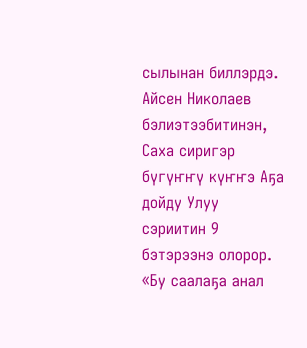сылынан биллэрдэ. Айсен Николаев бэлиэтээбитинэн, Саха сиригэр бүгүҥҥү күҥҥэ Аҕа дойду Улуу сэриитин 9 бэтэрээнэ олорор. «Бу саалаҕа анал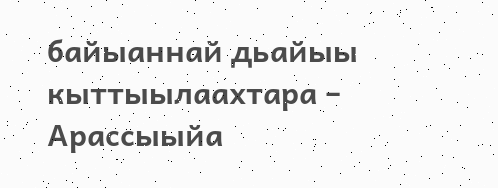байыаннай дьайыы кыттыылаахтара – Арассыыйа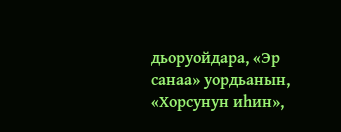дьоруойдара, «Эр санаа» уордьанын, «Хорсунун иһин»,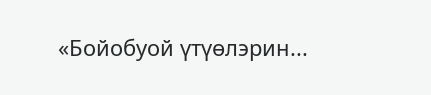«Бойобуой үтүөлэрин...